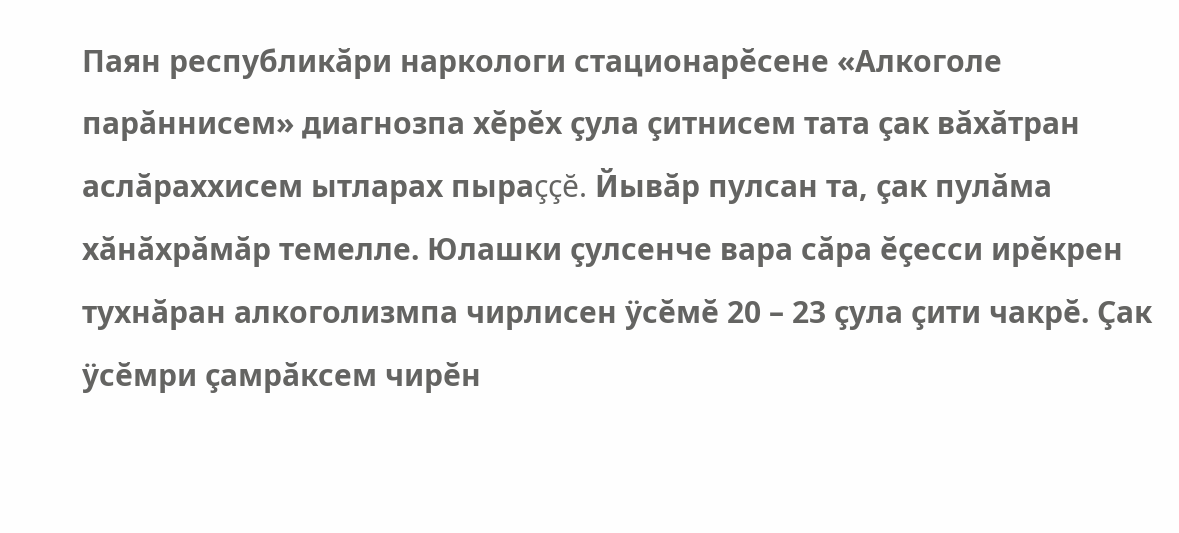Паян республикăри наркологи стационарĕсене «Алкоголе парăннисем» диагнозпа хĕрĕх çула çитнисем тата çак вăхăтран аслăраххисем ытларах пыраççĕ. Йывăр пулсан та, çак пулăма хăнăхрăмăр темелле. Юлашки çулсенче вара сăра ĕçесси ирĕкрен тухнăран алкоголизмпа чирлисен ÿсĕмĕ 20 – 23 çула çити чакрĕ. Çак ÿсĕмри çамрăксем чирĕн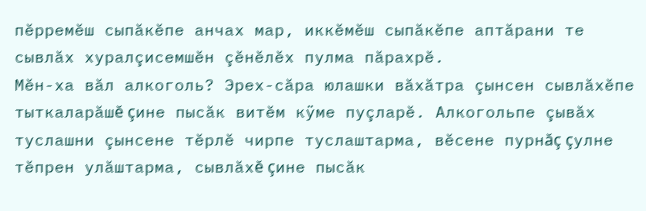пĕрремĕш сыпăкĕпе анчах мар, иккĕмĕш сыпăкĕпе аптăрани те сывлăх хуралçисемшĕн çĕнĕлĕх пулма пăрахрĕ.
Мĕн-ха вăл алкоголь? Эрех-сăра юлашки вăхăтра çынсен сывлăхĕпе тыткаларăшĕ çине пысăк витĕм кÿме пуçларĕ. Алкогольпе çывăх туслашни çынсене тĕрлĕ чирпе туслаштарма, вĕсене пурнăç çулне тĕпрен улăштарма, сывлăхĕ çине пысăк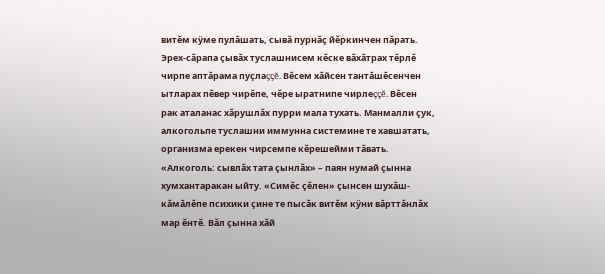витĕм кÿме пулăшать, сывă пурнăç йĕркинчен пăрать. Эрех-сăрапа çывăх туслашнисем кĕске вăхăтрах тĕрлĕ чирпе аптăрама пуçлаççĕ. Вĕсем хăйсен тантăшĕсенчен ытларах пĕвер чирĕпе, чĕре ыратнипе чирлеççĕ. Вĕсен рак аталанас хăрушлăх пурри мала тухать. Манмалли çук, алкогольпе туслашни иммунна системине те хавшатать, организма ерекен чирсемпе кĕрешейми тăвать. «Алкоголь: сывлăх тата çынлăх» – паян нумай çынна хумхантаракан ыйту. «Симĕс çĕлен» çынсен шухăш-кăмăлĕпе психики çине те пысăк витĕм кÿни вăрттăнлăх мар ĕнтĕ. Вăл çынна хăй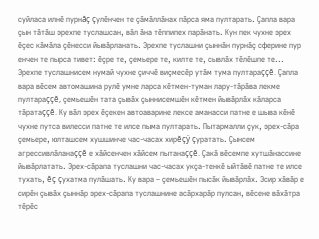суйласа илнĕ пурнăç çулĕнчен те çăмăллăнах пăрса яма пултарать. Çапла вара çын тăтăш эрехпе туслашсан, вăл ăна тĕппипех парăнать. Кун пек чухне эрех ĕçес кăмăла çĕнесси йывăрланать. Эрехпе туслашни çыннăн пурнăç сферине пур енчен те пырса тивет: ĕçре те, çемьере те, килте те, сывлăх тĕлĕшпе те...
Эрехпе туслашнисем нумай чухне çиччĕ виçмесĕр утăм тума пултараççĕ. Çапла вара вĕсем автомашина рулĕ умне ларса кĕтмен-туман лару-тăрăва лекме пултараççĕ, çемьешĕн тата çывăх çыннисемшĕн кĕтмен йывăрлăх кăларса тăратаççĕ. Ку вăл эрех ĕçекен автоаварине лексе аманасси патне е шыва кĕнĕ чухне путса вилесси патне те илсе пыма пултарать. Пытармалли çук, эрех-сăра çемьере, юлташсем хушшинче час-часах хирĕçÿ çуратать. Çынсем агрессивлăланаççĕ е хăйсенчен хăйсем пытанаççĕ. Çакă вĕсемпе хутшăнассине йывăрлатать. Эрех-сăрапа туслашни час-часах укçа-тенкĕ ыйтăвĕ патне те илсе тухать, ĕç çухатма пулăшать. Ку вара – çемьешĕн пысăк йывăрлăх. Эсир хăвăр е сирĕн çывăх çыннăр эрех-сăрапа туслашнине асăрхарăр пулсан, вĕсене вăхăтра тĕрĕс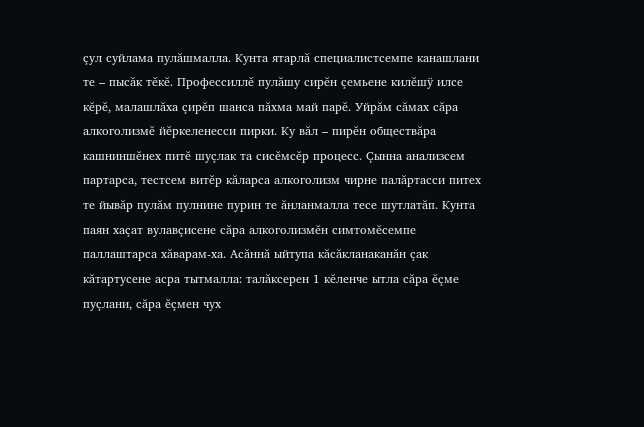çул суйлама пулăшмалла. Кунта ятарлă специалистсемпе канашлани те – пысăк тĕкĕ. Профессиллĕ пулăшу сирĕн çемьене килĕшÿ илсе кĕрĕ, малашлăха çирĕп шанса пăхма май парĕ. Уйрăм сăмах сăра алкоголизмĕ йĕркеленесси пирки. Ку вăл – пирĕн обществăра кашниншĕнех питĕ шуçлак та сисĕмсĕр процесс. Çынна анализсем партарса, тестсем витĕр кăларса алкоголизм чирне палăртасси питех те йывăр пулăм пулнине пурин те ăнланмалла тесе шутлатăп. Кунта паян хаçат вулавçисене сăра алкоголизмĕн симтомĕсемпе паллаштарса хăварам-ха. Асăннă ыйтупа кăсăкланаканăн çак кăтартусене асра тытмалла: талăксерен 1 кĕленче ытла сăра ĕçме пуçлани, сăра ĕçмен чух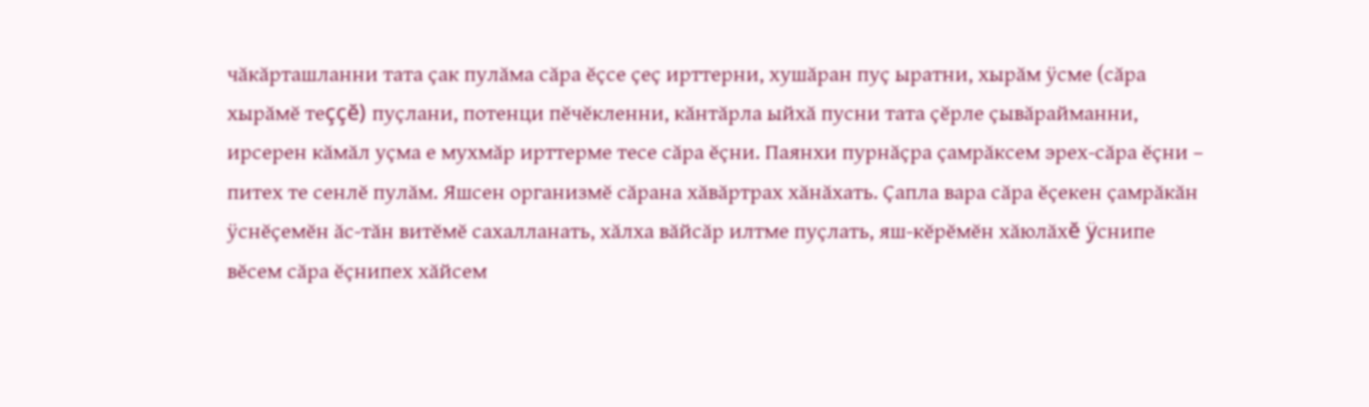чăкăрташланни тата çак пулăма сăра ĕçсе çеç ирттерни, хушăран пуç ыратни, хырăм ÿсме (сăра хырăмĕ теççĕ) пуçлани, потенци пĕчĕкленни, кăнтăрла ыйхă пусни тата çĕрле çывăрайманни, ирсерен кăмăл уçма е мухмăр ирттерме тесе сăра ĕçни. Паянхи пурнăçра çамрăксем эрех-сăра ĕçни – питех те сенлĕ пулăм. Яшсен организмĕ сăрана хăвăртрах хăнăхать. Çапла вара сăра ĕçекен çамрăкăн ÿснĕçемĕн ăс-тăн витĕмĕ сахалланать, хăлха вăйсăр илтме пуçлать, яш-кĕрĕмĕн хăюлăхĕ ÿснипе вĕсем сăра ĕçнипех хăйсем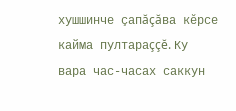хушшинче çапăçăва кĕрсе кайма пултараççĕ. Ку вара час-часах саккун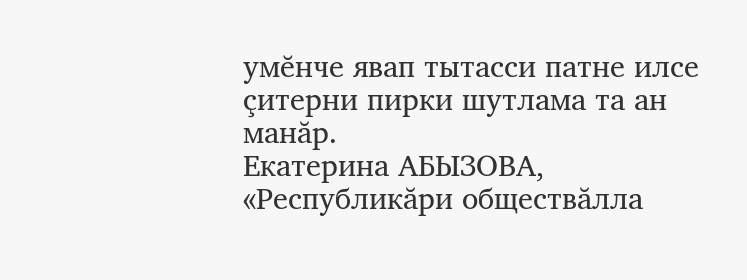умĕнче явап тытасси патне илсе çитерни пирки шутлама та ан манăр.
Екатерина АБЫЗОВА, «Республикăри обществăлла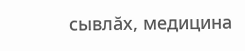сывлăх, медицина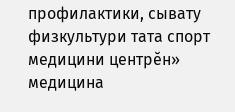профилактики, сывату физкультури тата спорт медицини центрĕн» медицина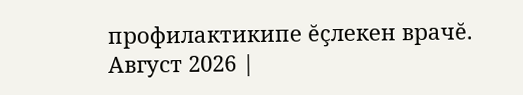профилактикипе ĕçлекен врачĕ.
Август 2026 |